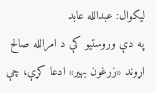لیکوال: عبدالله عابد
په دې وروستیو کې د امرالله صالح اړوند «زرغون بهیر» ادعا کړې، چې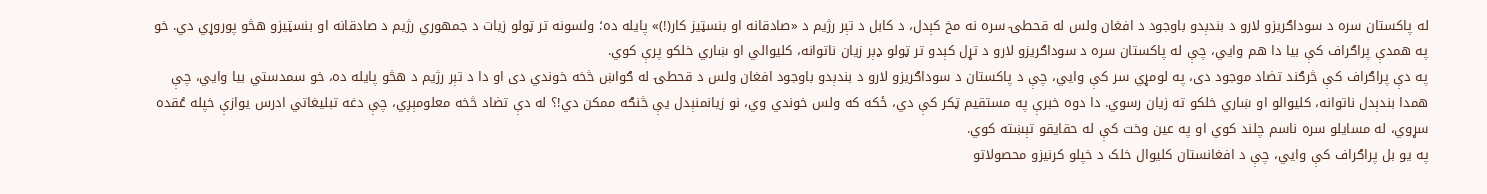له پاکستان سره د سوداګریزو لارو د بندېدو باوجود د افغان ولس له قحطۍ سره نه مخ کېدل، د کابل د تېر رژیم د «صادقانه او بنسټیز کار(!)» پایله ده؛ ولسونه تر ټولو زیات د جمهوري رژیم د صادقانه او بنسټیزو هڅو پوروړي دي. خو په همدې پراګراف کې بیا دا هم وایي، چې له پاکستان سره د سوداګریزو لارو د تړل کېدو تر ټولو ډېر زیان ناتوانه، کلیوالي او ښاري خلکو پرې کوي.
په دې پراګراف کې څرګند تضاد موجود دی، په لومړي سر کې وایي، چې د پاکستان د سوداګریزو لارو د بندېدو باوجود افغان ولس د قحطۍ له ګواښ څخه خوندي دی او دا د تېر رژیم د هڅو پایله ده، خو سمدستي بیا وایي، چې همدا بندېدل ناتوانه، کلیوالو او ښاري خلکو ته زیان رسوي. دا دوه خبرې په مستقیم ټکر کې دي، ځکه که ولس خوندي وي، نو زیانمنېدل یې څنګه ممکن دي!؟ له دې تضاد څخه معلومېږي، چې دغه تبلیغاتي ادرس یوازې خپله عُقده سړوي، له مسایلو سره ناسم چلند کوي او په عین وخت کې له حقایقو تېښته کوي.
په یو بل پراګراف کې وایي، چې د افغانستان کلیوال خلک د خپلو کرنیزو محصولاتو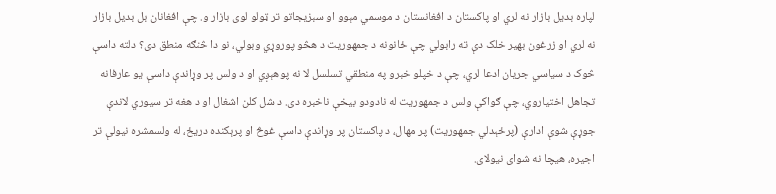لپاره بدیل بازار نه لري او پاکستان د افغانستان د موسمي مېوو او سبزیجاتو تر ټولو لوی بازار و. چې افغانان بل بدیل بازار نه لري او زرغون بهیر خلک دې ته رابولي چې ځانونه د جمهوریت د هڅو پوروړي وبولي، نو دا څنګه منطق دی؟ دلته داسې څوک د سیاسي جریان ادعا لري، چې د خپلو خبرو په منطقي تسلسل لا نه پوهېږي او د ولس پر وړاندې داسې یو عارفانه تجاهل اختیاروي، چې ګواکې ولس د جمهوریت له نادودو بیخې ناخبره دی. د شل کلن اشغال او د هغه تر سیوري لاندې جوړې شوې ادارې (پرځېدلي جمهوریت) پر مهال، د پاکستان پر وړاندې داسې غوڅ او پرېکنده دریځ، له ولسمشره نیولې تر اجیره، هیچا نه شوای نیولای.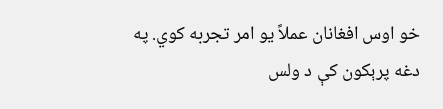خو اوس افغانان عملاً یو امر تجربه کوي. په دغه پرېکون کې د ولس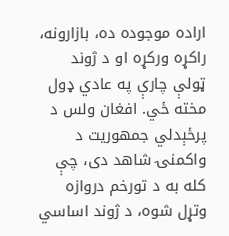اراده موجوده ده، بازارونه، راکړه ورکړه او د ژوند ټولې چارې په عادي ډول مخته ځي. افغان ولس د پرځېدلي جمهوریت د واکمنۍ شاهد دی، چې کله به د تورخم دروازه وتړل شوه، د ژوند اساسي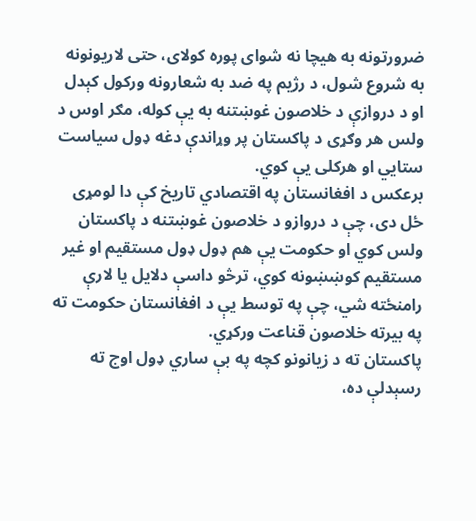ضرورتونه به هیچا نه شوای پوره کولای، حتی لاریونونه به شروع شول، د رژیم په ضد به شعارونه ورکول کېدل او د دروازې د خلاصون غوښتنه به یې کوله، مګر اوس د ولس هر وګړی د پاکستان پر وړاندې دغه ډول سیاست ستايي او هرکلی یې کوي.
برعکس د افغانستان په اقتصادي تاریخ کې دا لومړی ځل دی، چې د دروازو د خلاصون غوښتنه د پاکستان ولس کوي او حکومت یې هم ډول ډول مستقیم او غیر مستقیم کوښښونه کوي، ترڅو داسې دلایل یا لارې رامنځته شي، چې په توسط یې د افغانستان حکومت ته په بیرته خلاصون قناعت ورکړي.
پاکستان ته د زیانونو کچه په بې ساري ډول اوج ته رسېدلې ده،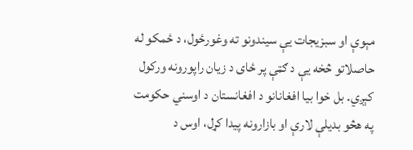مېوې او سبزیجات یې سیندونو ته وغورځول، د ځمکو له حاصلاتو څخه یې د ګټې پر ځای د زیان راپورونه ورکول کېږي. بل خوا بیا افغانانو د افغانستان د اوسني حکومت په هڅو بدیلې لارې او بازارونه پیدا کړل، اوس د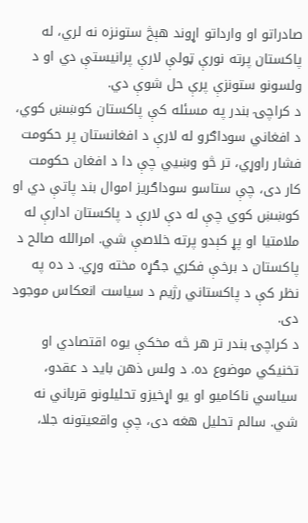صادراتو او وارداتو اړوند هېڅ ستونزه نه لري، له پاکستان پرته نورې ټولې لارې پرانیستې دي او د ولسونو ستونزې پرې حل شوې دي.
د کراچۍ بندر په مسئله کې پاکستان کوښښ کوي، د افغاني سوداګرو له لارې د افغانستان پر حکومت فشار راوړي، تر څو وښیي چې دا د افغان حکومت کار دی، چې ستاسو سوداګریز اموال بند پاتې دي او کوښښ کوي چې له دې لارې د پاکستان ادارې له ملامتیا او پړ کېدو پرته خلاصې شي. امرالله صالح د پاکستان د برخې فکري جګړه مخته وړي. د ده په نظر کې د پاکستاني رژیم د سیاست انعکاس موجود دی.
د کراچۍ بندر تر هر څه مخکې یوه اقتصادي او تخنیکي موضوع ده. د ولس ذهن باید د عقدو، سیاسي ناکامیو او یو اړخیزو تحلیلونو قرباني نه شي. سالم تحلیل هغه دی، چې واقعیتونه جلا،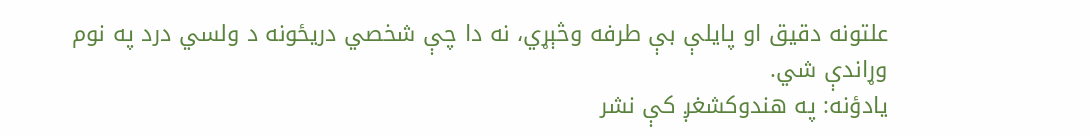علتونه دقیق او پایلې بې طرفه وڅېړي، نه دا چې شخصي دریځونه د ولسي درد په نوم وړاندې شي.
یادؤنه: په هندوکشغږ کې نشر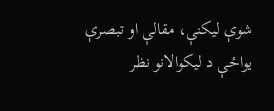شوې لیکنې، مقالې او تبصرې یواځې د لیکوالانو نظر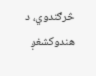څرګندوي، د هندوکشغږ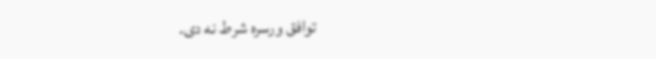توافق ورسره شرط نه دی.